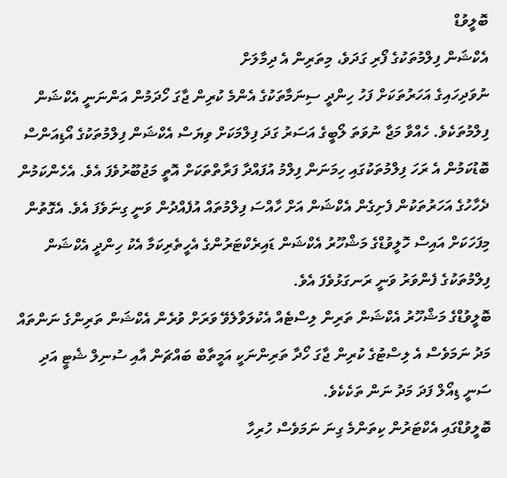ބޮލީވުޑް
އެކްޝަން ފިލްމުތަކުގެ ފޯރި ގަދަވެ، މިތަރިން އެ ދިމާލަށް
ނުވަދިހައިގެ އަހަރުތަކަށް ފަހު ހިންދީ ސިނަމާތަކުގެ އެންމެ ކުރިން ޖާގަ ހޯދަމުން އަންނަނީ އެކްޝަން ފިލްމުތަކެވެ. ހެއްވާ މަޖާ ނުވަތަ ލޯބީގެ އަސަރު ގަދަ ފިލްމަކަށް ވިޔަސް އެކްޝަން ފިލްމުތަކުގެ އޯޑިއަންސް ބޮޑުކަމުން އެ ރަހަ ފިލްމުތަކުގައި ހިމަނަން ފިލްމު އުފައްދާ ފަރާތްތަކަށް އޮތީ މަޖުބޫރުވެފަ އެވެ. އެހެންކަމުން ދެހާހުގެ އަހަރުތަކުން ފެށިގެން އެކްޝަން އަށް ހާއްސަ ފިލްމުތައް އުފެއްދުން ވަނީ ގިނަވެފަ އެވެ. އެގޮތުން މިފަހަކަށް އައިސް ހޮލީވުޑްގެ މަޝްހޫރު އެކްޝަން ޑައިރެކްޓަރުންގެ އެހީތެރިކަމާ އެކު ހިންދީ އެކްޝަން ފިލްމުތަކުގެ ފެންވަރު ވަނީ ރަނގަޅުވެފަ އެވެ.
ބޮލީވުޑްގެ މަޝްހޫރު އެކްޝަން ތަރިން ލިސްޓެއް އެކުލަވާލެވޭ ވަރަށް ވުރެން އެކްޝަން ތަރިންގެ ނަންތައް މަދު ނަމަވެސް އެ ލިސްޓުގެ ކުރިން ޖާގަ ހޯދާ ތަރިންނަކީ އަމީތާބް ބައްޗަން އާއި ސުނިލް ޝެޓީ އަދި ސަނީ ޑިއޯލް ފަދަ މަދު ނަން ތަކެކެވެ.
ބޮލީވުޑްގައި އެކްޓަރުން ކިތަންމެ ގިނަ ނަމަވެސް ހުރިހާ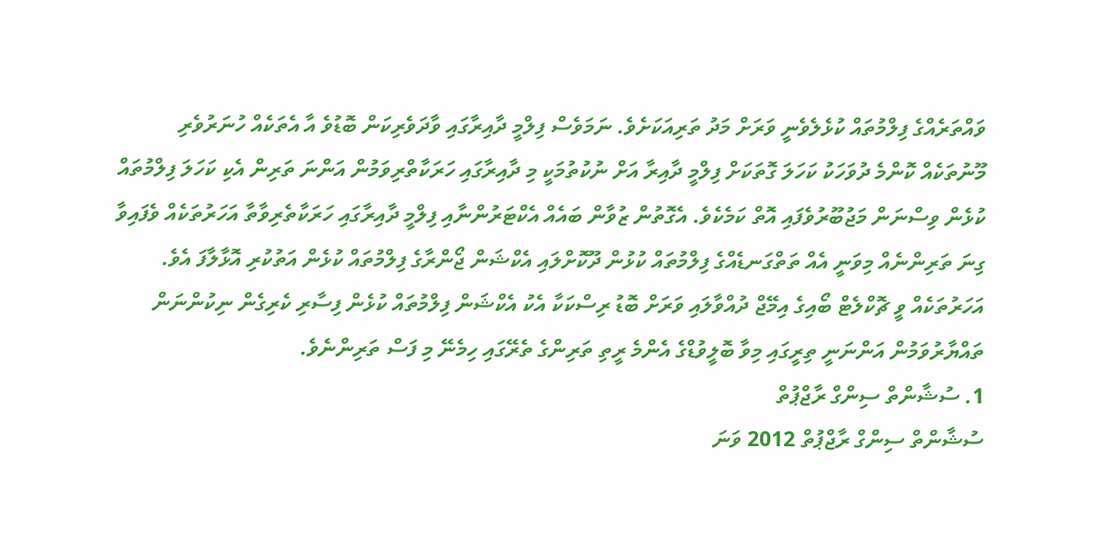ވައްތަރެއްގެ ފިލްމުތައް ކުޅެލެވެނީ ވަރަށް މަދު ތަރިއަކަށެވެ. ނަމަވެސް ފިލްމީ ދާއިރާގައި ވާދަވެރިކަން ބޮޑުވެ އާ އެތަކެއް ހުނަރުވެރި މޫނުތަކެއް ކޮންމެ ދުވަހަކު ކަހަލަ ގޮތަކަށް ފިލްމީ ދާއިރާ އަށް ނުކުތުމަކީ މި ދާއިރާގައި ހަރަކާތްރިވަމުން އަންނަ ތަރިން އެކި ކަހަލަ ފިލްމުތައް ކުޅެން ވިސްނަން މަޖުބޫރުވެފައި އޮތް ކަމެކެވެ. އެގޮތުން ޒުވާން ބައެއް އެކްޓަރުންނާއި ފިލްމީ ދާއިރާގައި ހަރަކާތެރިވާތާ އަހަރުތަކެއް ވެފައިވާ ގިނަ ތަރިންނެއް މިވަނީ އެއް ތަތްގަނޑެއްގެ ފިލްމުތައް ކުޅުން ދޫކޮށްލައި އެކްޝަން ޖޯންރާގެ ފިލްމުތައް ކުޅެން އަތުކުރި އޮޅާލާފަ އެވެ.
އަހަރުތަކެއް ވީ ޗޮކްލެޓް ބޯއިގެ އިމޭޖް ދުއްވާލައި ވަރަށް ބޮޑު ރިސްކަކާ އެކު އެކްޝަން ފިލްމުތައް ކުޅެން ފިސާރި ކެރިގެން ނިކުންނަން ތައްޔާރުވަމުން އަންނަނީ ތިރީގައި މިވާ ބޮލީވުޑްގެ އެންމެ ރީތި ތަރިންގެ ތެރޭގައި ހިމެނޭ މި ފަސް ތަރިންނެވެ.
1. ސުޝާންތް ސިންގް ރާޖްޕުތް
ސުޝާންތް ސިންގް ރާޖްޕުތް 2012 ވަނަ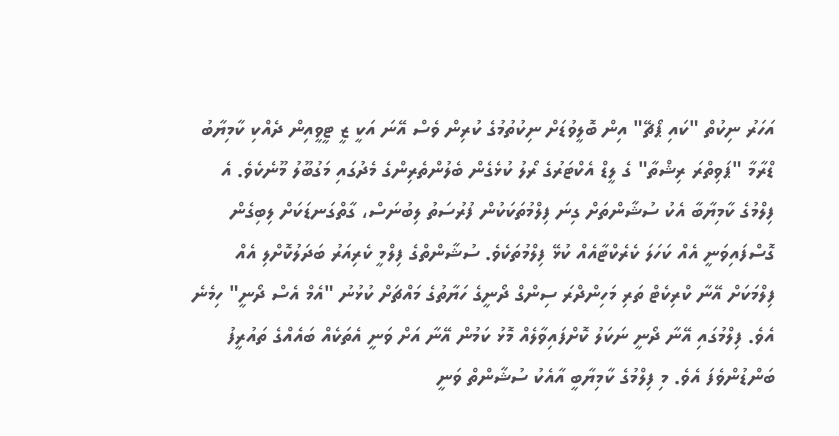އަހަރު ނިކުތް "ކައި ޕޯޗޭ" އިން ބޮލީވުޑަށް ނިކުތުމުގެ ކުރިން ވެސް އޭނަ އަކީ ޒީ ޓީވީއިން ދެއްކި ކާމިޔާބު ޑްރާމާ "ޕަވިތްރަ ރިޝްތާ" ގެ ލީޑް އެކްޓަރުގެ ރޯލު ކުޅެގެން ބެލުންތެރިންގެ މެދުގައި މަގުބޫލު މޫނެކެވެ. އެ ފިލްމުގެ ކާމިޔާބާ އެކު ސުޝާންތަށް ގިނަ ފިލްމުތަކަކުން ފުރުސަތު ލިބުނަސް، ގާތްގަނޑަކަށް ލިބިގެން ގޮސްފައިވަނީ އެއް ކަހަލަ ކެރެކްޓާއެއް ކުޅޭ ފިލްމުތަކެވެ. ސުޝާންތްގެ ފިލްމީ ކެރިއަރު ބަދަލުކޮށްލި އެއް ފިލްމަކަށް އޭނާ ކްރިކެޓް ތަރި މަހިންދްރަ ސިންގް ދޯނީގެ ހަޔާތުގެ މައްޗަށް ކުޅުނު "އެމް އެސް ދޯނީ" ހިމެނެ އެވެ. ފިލްމުގައި އޭނާ ދޯނީ ނަކަލު ކޮށްފައިވާލެއް މޮޅު ކަމުން އޭނާ އަށް ވަނީ އެތަކެއް ބައެއްގެ ތައުރީފު ބަންޑުންވެފަ އެވެ. މި ފިލްމުގެ ކާމިޔާބީ އާއެކު ސުޝާންތް ވަނީ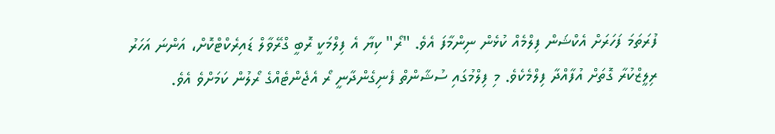ފުރަތަމަ ފަހަރަށް އެކްޝަން ފިލްމެއް ކުޅެން ނިންމާފަ އެވެ. "ރޯ" ކިޔާ އެ ފިލްމަކީ ރޮބީ ގްރޭވާލް ޑައިރެކްޓްކޮށް، އަންނަ އަހަރު ރިލީޒްކުރާ ގޮތަށް އުފާއްދާ ފިލްމެކެވެ. މި ފިލްމުގައި ސުޝާންތް ފެނިގެންދާނީ ރޯ އެޖެންޓެއްގެ ރޯލުން ކަމަށްވެ އެވެ.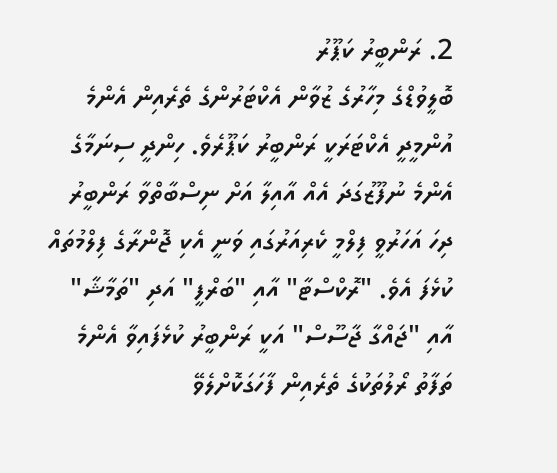2. ރަންބީރު ކަޕޫރު
ބޮލީވުޑްގެ މިހާރުގެ ޒުވާން އެކްޓަރުންގެ ތެރެއިން އެންމެ އުންމީދީ އެކްޓަރަކީ ރަންބީރު ކަޕޫރެވެ. ހިންދީ ސިނަމާގެ އެންމެ ނުފޫޒުގަދަ އެއް އާއިލާ އަށް ނިސްބާތްވާ ރަންބީރު ދިހަ އަހަރުވީ ފިލްމީ ކެރިއަރުގައި ވަނީ އެކި ޖޮންރާގެ ފިލްމުތައް ކުޅެފަ އެވެ. "ރޮކްސްޓާ" އާއި "ބަރްފީ" އަދި "ތަމާޝާ" އާއި "ޖައްގާ ޖާސޫސް" އަކީ ރަންބީރު ކުޅެފައިވާ އެންމެ ތަފާތު ރޯލުތަކުގެ ތެރެއިން ފާހަގަކޮށްލެވޭ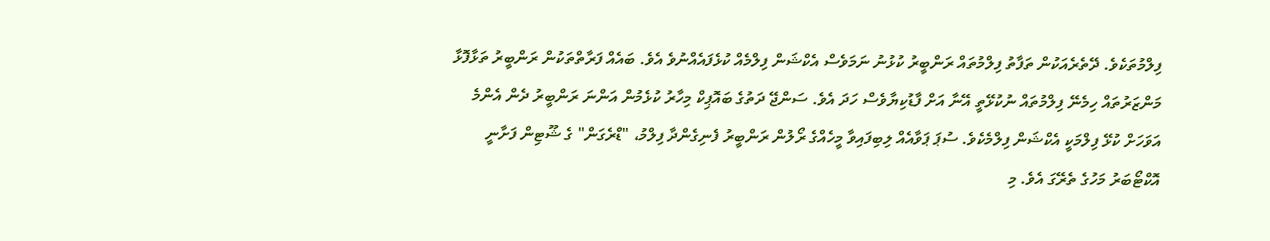ފިލްމުތަކެވެ. ދޭތެރެއަކުން ތަފާތު ފިލްމުތައް ރަންބީރު ކުޅުނު ނަމަވެސް އެކްޝަން ފިލްމެއް ކުޅެފައެއްނުވެ އެވެ. ބައެއް ފަރާތްތަކުން ރަންބީރު ތަޅާފޮޅާ މަންޒަރުތައް ހިމެނޭ ފިލްމުތައް ނުކުޅޭތީ އޭނާ އަށް ފާޑުކިޔާވެސް ހަދަ އެވެ. ސަންޖޭ ދަތުގެ ބައޮޕިކް މިހާރު ކުޅެމުން އަންނަ ރަންބީރު ދެން އެންމެ އަވަހަށް ކުޅޭ ފިލްމަކީ އެކްޝަން ފިލްމެކެވެ. ސުޕަ ޕަވާއެއް ލިބިފައިވާ މީހެއްގެ ރޯލުން ރަންބީރު ފެނިގެންދާ ފިލްމު، "ޑްރެގަން" ގެ ޝޫޓިން ފަށާނީ އޮކްޓޯބަރު މަހުގެ ތެރޭގަ އެވެ. މި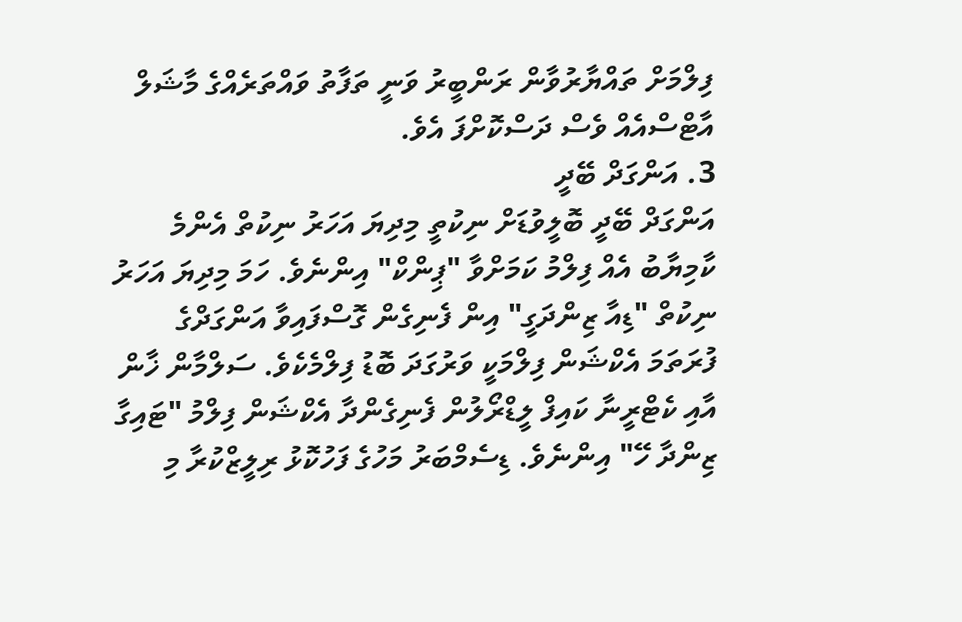ފިލްމަށް ތައްޔާރުވާން ރަންބީރު ވަނީ ތަފާތު ވައްތަރެއްގެ މާޝަލް އާޓްސްއެއް ވެސް ދަސްކޮށްފަ އެވެ.
3. އަންގަދް ބޭދީ
އަންގަދް ބޭދީ ބޮލީވުޑަށް ނިކުތީ މިދިޔަ އަހަރު ނިކުތް އެންމެ ކާމިޔާބު އެއް ފިލްމު ކަމަށްވާ "ޕިންކް" އިންނެވެ. ހަމަ މިދިޔަ އަހަރު ނިކުތް "ޑިއާ ޒިންދަގީ" އިން ފެނިގެން ގޮސްފައިވާ އަންގަދްގެ ފުރަތަމަ އެކްޝަން ފިލްމަކީ ވަރުގަދަ ބޮޑު ފިލްމެކެވެ. ސަލްމާން ޚާން އާއި ކެޓްރީނާ ކައިފް ލީޑްރޯލުން ފެނިގެންދާ އެކްޝަން ފިލްމު "ޓައިގާ ޒިންދާ ހޭ" އިންނެވެ. ޑިސެމްބަރު މަހުގެ ފަހުކޮޅު ރިލީޒްކުރާ މި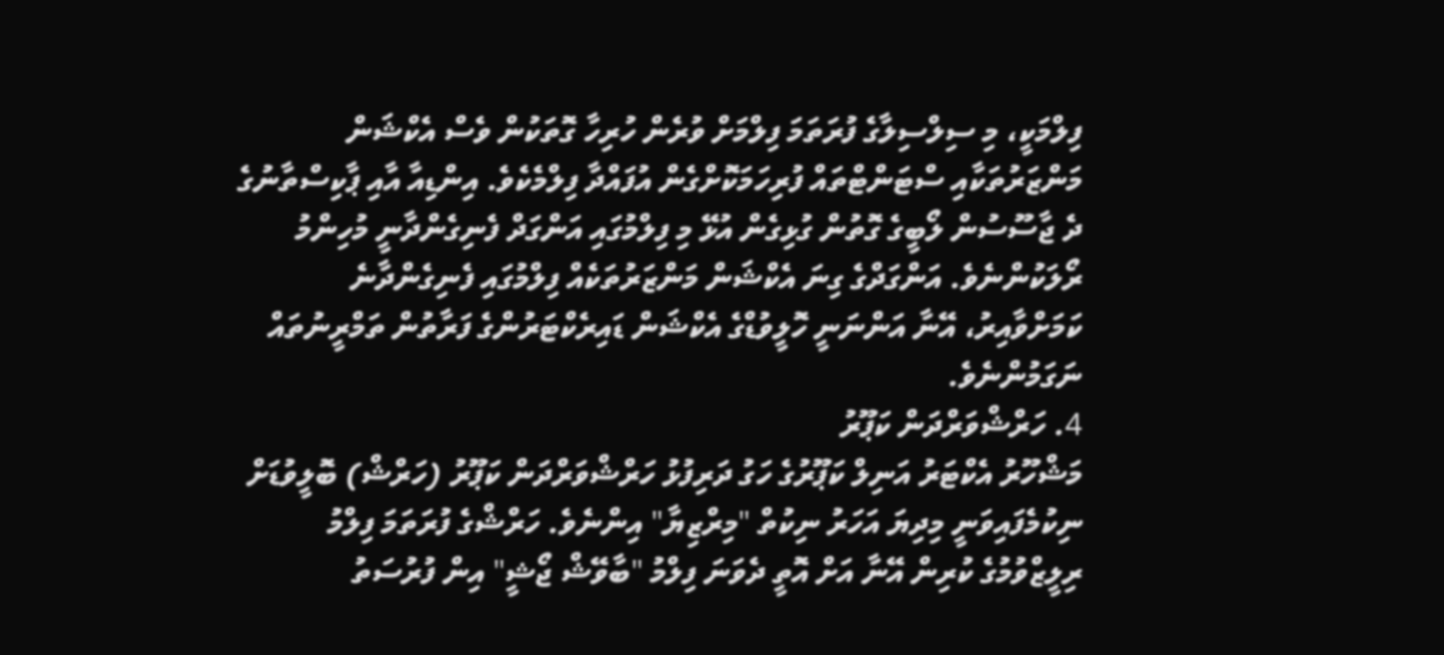ފިލްމަކީ، މި ސިލްސިލާގެ ފުރަތަމަ ފިލްމަށް ވުރެން ހުރިހާ ގޮތަކުން ވެސް އެކްޝަން މަންޒަރުތަކާއި ސްޓަންޓްތައް ފުރިހަމަކޮށްގެން އުފައްދާ ފިލްމެކެވެ. އިންޑިއާ އާއި ޕާކިސްތާނުގެ ދެ ޖާސޫސުން ލޯބީގެ ގޮތުން ގުޅިގެން އުޅޭ މި ފިލްމުގައި އަންގަދް ފެނިގެންދާނީ މުހިންމު ރޯލަކުންނެވެ. އަންގަދްގެ ގިނަ އެކްޝަން މަންޒަރުތަކެއް ފިލްމުގައި ފެނިގެންދާނެ ކަމަށްވާއިރު، އޭނާ އަންނަނީ ހޮލީވުޑްގެ އެކްޝަން ޑައިރެކްޓަރުންގެ ފަރާތުން ތަމްރީނުތައް ނަގަމުންނެވެ.
4. ހަރްޝްވަރްދަން ކަޕޫރު
މަޝްހޫރު އެކްޓަރު އަނިލް ކަޕޫރުގެ ހަގު ދަރިފުޅު ހަރްޝްވަރްދަން ކަޕޫރު (ހަރްޝް) ބޮލީވުޑަށް ނިކުމެފައިވަނީ މިދިޔަ އަހަރު ނިކުތް "މިރްޒިޔާ" އިންނެވެ. ހަރްޝްގެ ފުރަތަމަ ފިލްމު ރިލީޒްވުމުގެ ކުރިން އޭނާ އަށް އޮތީ ދެވަނަ ފިލްމު "ބާވޭޝް ޖޯޝީ" އިން ފުރުސަތު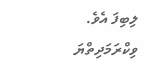ލިބިފަ އެވެ. ވިކްރަމަދިތްޔަ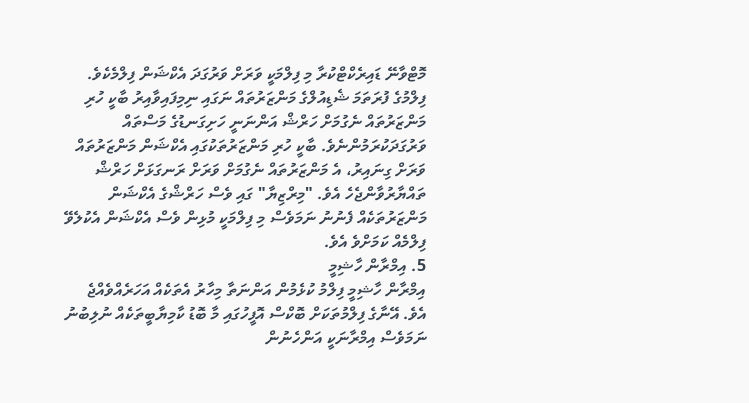މޮޓްވާނޭ ޑައިރެކްޓްކުރާ މި ފިލްމަކީ ވަރަށް ވަރުގަދަ އެކްޝަން ފިލްމެކެވެ. ފިލްމުގެ ފުރަތަމަ ޝެޑިއުލްގެ މަންޒަރުތައް ނަގައި ނިމިފައިވާއިރު ބާކީ ހުރި މަންޒަރުތައް ނެގުމަށް ހަރްޝް އަންނަނީ ހަށިގަނޑުގެ މަސްތައް ވަރުގަދަކުރަމުންނެވެ. ބާކީ ހުރި މަންޒަރުތަކުގައި އެކްޝަން މަންޒަރުތައް ވަރަށް ގިނައިރު، އެ މަންޒަރުތައް ނެގުމަށް ވަރަށް ރަނގަޅަށް ހަރްޝް ތައްޔާރުވާންޖެހެ އެވެ. "މިރްޒިޔާ" ގައި ވެސް ހަރްޝްގެ އެކްޝަން މަންޒަރުތަކެއް ފެނުނު ނަމަވެސް މި ފިލްމަކީ މުޅިން ވެސް އެކްޝަން އެކުލެވޭ ފިލްމެއް ކަމަށްވެ އެވެ.
5. އިމްރާން ހާޝިމީ
އިމްރާން ހާޝިމީ ފިލްމު ކުޅެމުން އަންނަތާ މިހާރު އެތަކެއް އަހަރެއްވެއްޖެ އެވެ. އޭނާގެ ފިލްމުތަކަށް ބޮކްސް އޮފީހުގައި މާ ބޮޑު ކާމިޔާބީތަކެއް ނުލިބުނު ނަމަވެސް އިމްރާނަކީ އަންހެނުން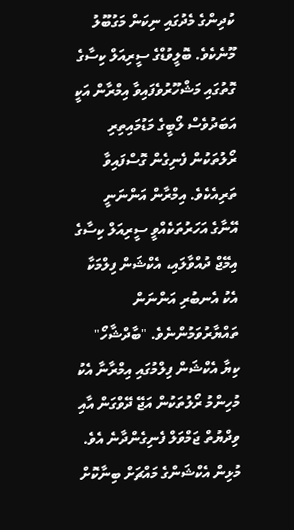ކުދިންގެ މެދުގައި ނިކަން މަގުބޫލު މޫނެކެވެ. ބޮލީވުޑްގެ ސީރިއަލް ކިސާގެ ގޮތުގައި މަޝްހޫރުވެފައިވާ އިމްރާން އަކީ އަބަދުވެސް ލޯބީގެ މަޑުމައިތިރި ރޯލުތަކުން ފެނިގެން ގޮސްފައިވާ ތަރިއެކެވެ. އިމްރާން އަންނަނީ އޭނާގެ އަހަރުތަކެއްވީ ސީރިއަލް ކިސާގެ އިމޭޖް ދުއްވާލައި، އެކްޝަން ފިލްމަކާ އެކު އެނބުރި އަންނަން ތައްޔާރުވަމުންނެވެ. "ބާދްޝާހޯ" ކިޔާ އެކްޝަން ފިލްމުގައި އިމްރާނާ އެކު މުހިންމު ރޯލުތަކުން އަޖޭ ދޭވްގަން އާއި ވިދްޔުތް ޖަމްވަލް ފެނިގެންދާނެ އެވެ. މުޅިން އެކްޝަންގެ މައްޗަށް ބިނާކޮށް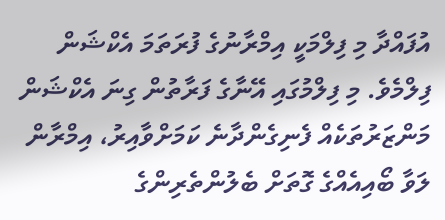އުފައްދާ މި ފިލްމަކީ އިމްރާނުގެ ފުރަތަމަ އެކްޝަން ފިލްމެވެ. މި ފިލްމުގައި އޭނާގެ ފަރާތުން ގިނަ އެކްޝަން މަންޒަރުތަކެއް ފެނިގެންދާނެ ކަމަށްވާއިރު، އިމްރާން ލަވާ ބޯއިއެއްގެ ގޮތަށް ބެލުންތެރިންގެ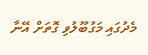މެދުގައި މަގުބޫލުވި ގޮތަށް އޭނާ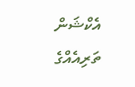އެކްޝަން ތަރިއެއްގެ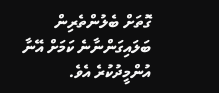ގޮތަށް ބެލުންތެރިން ބަލައިގަންނާނެ ކަމަށް އޭނާ އުންމީދުކުރެ އެވެ.